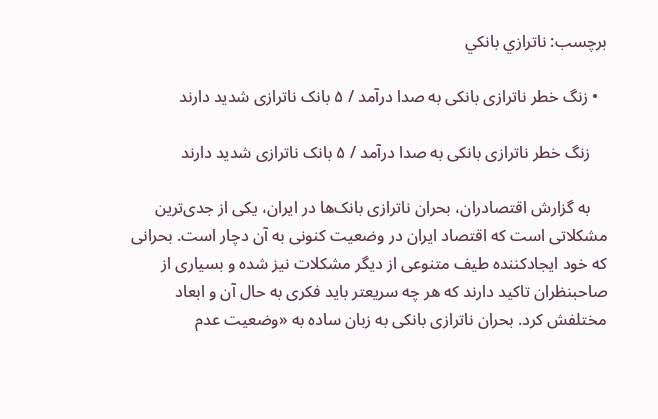برچسب: ناترازي بانكي

  • زنگ خطر ناترازی بانکی به صدا درآمد / ۵ بانک ناترازی شدید دارند

    زنگ خطر ناترازی بانکی به صدا درآمد / ۵ بانک ناترازی شدید دارند

    به گزارش اقتصادران، بحران ناترازی بانک‌ها در ایران، یکی از جدی‌ترین مشکلاتی است که اقتصاد ایران در وضعیت کنونی به آن دچار است. بحرانی که خود ایجاد‌کننده طیف متنوعی از دیگر مشکلات نیز شده و بسیاری از صاحبنظران تاکید دارند که هر چه سریعتر باید فکری به حال آن و ابعاد مختلفش کرد. بحران ناترازی بانکی به زبان ساده به «وضعیت عدم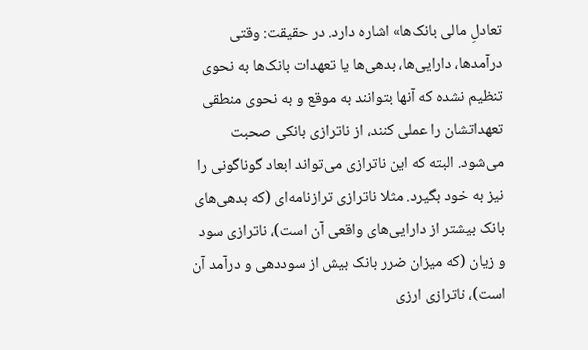تعادلِ مالی بانک‌ها» اشاره دارد. در حقیقت: وقتی درآمدها، دارایی‌ها، بدهی‌ها یا تعهدات بانک‌ها به نحوی تنظیم نشده که آنها بتوانند به موقع و به نحوی منطقی تعهداتشان را عملی کنند، از ناترازی بانکی صحبت می‌شود. البته که این ناترازی می‌تواند ابعاد گوناگونی را نیز به خود بگیرد. مثلا ناترازی ترازنامه‌ای (که بدهی‌های بانک بیشتر از دارایی‌های واقعی آن است)، ناترازی سود و زیان (که میزان ضرر بانک بیش از سوددهی و درآمد آن است)، ناترازی ارزی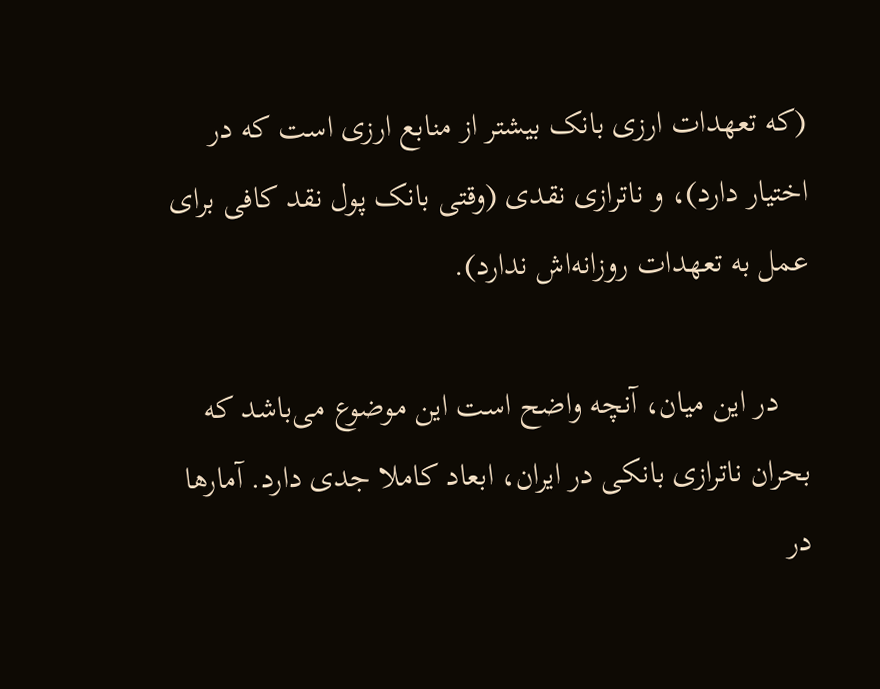(که تعهدات ارزی بانک بیشتر از منابع ارزی است که در اختیار دارد)، و ناترازی نقدی (وقتی بانک پول نقد کافی برای عمل به تعهدات روزانه‌اش ندارد).

    در این میان، آنچه واضح است این موضوع می‌باشد که بحران ناترازی بانکی در ایران، ابعاد کاملا جدی دارد. آمارها در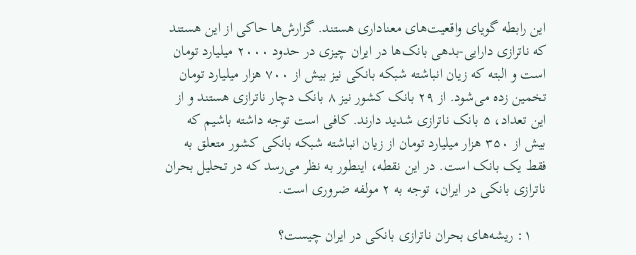این رابطه گویای واقعیت‌های معناداری هستند. گزارش‌ها حاکی از این هستند که ناترازی دارایی-بدهی بانک‌ها در ایران چیزی در حدود ۲۰۰۰ میلیارد تومان است و البته که زیان انباشته شبکه بانکی نیز بیش از ۷۰۰ هزار میلیارد تومان تخمین زده می‌شود. از ۲۹ بانک کشور نیز ۸ بانک دچار ناترازی هستند و از این تعداد، ۵ بانک ناترازی شدید دارند. کافی است توجه داشته باشیم که بیش از ۳۵۰ هزار میلیارد تومان از زیان انباشته شبکه بانکی کشور متعلق به فقط یک بانک است. در این نقطه، اینطور به نظر می‌رسد که در تحلیل بحران ناترازی بانکی در ایران، توجه به ۲ مولفه ضروری است.

    ۱: ریشه‌های بحران ناترازی بانکی در ایران چیست؟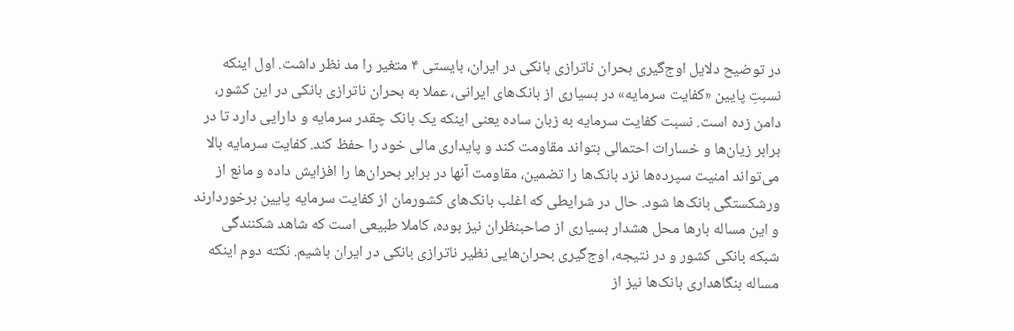در توضیح دلایل اوج‌گیری بحران ناترازی بانکی در ایران، بایستی ۴ متغیر را مد نظر داشت. اول اینکه نسبتِ پایین «کفایت سرمایه» در بسیاری از بانک‌های ایرانی، عملا به بحران ناترازی بانکی در این کشور، دامن زده است. نسبت کفایت سرمایه به زبان ساده یعنی اینکه یک بانک چقدر سرمایه و دارایی دارد تا در برابر زیان‌ها و خسارات احتمالی بتواند مقاومت کند و پایداری مالی خود را حفظ کند. کفایت سرمایه بالا می‌تواند امنیت سپرده‌ها نزد بانک‌ها را تضمین، مقاومت آنها در برابر بحران‌ها را افزایش داده و مانع از ورشکستگی بانک‌ها شود. حال در شرایطی که اغلب بانک‌های کشورمان از کفایت سرمایه پایین برخوردارند و این مساله بارها محل هشدار بسیاری از صاحبنظران نیز بوده، کاملا طبیعی است که شاهد شکنندگی شبکه بانکی کشور و در نتیجه، اوج‌گیری بحران‌هایی نظیر ناترازی بانکی در ایران باشیم. نکته دوم اینکه مساله بنگاهداری بانک‌ها نیز از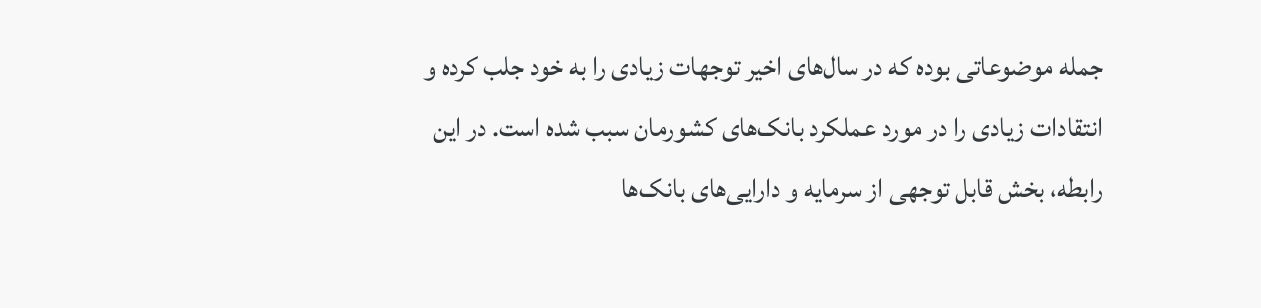جمله موضوعاتی بوده که در سال‌های اخیر توجهات زیادی را به خود جلب کرده و انتقادات زیادی را در مورد عملکرد بانک‌های کشورمان سبب شده است. در این رابطه، بخش قابل توجهی از سرمایه و دارایی‌های بانک‌ها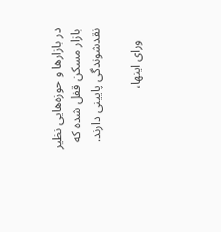در بازارها و حوزه‌هایی نظیر بازار مسکن قفل شده که نقدشوندگی پایینی دارند.

    ورای اینها،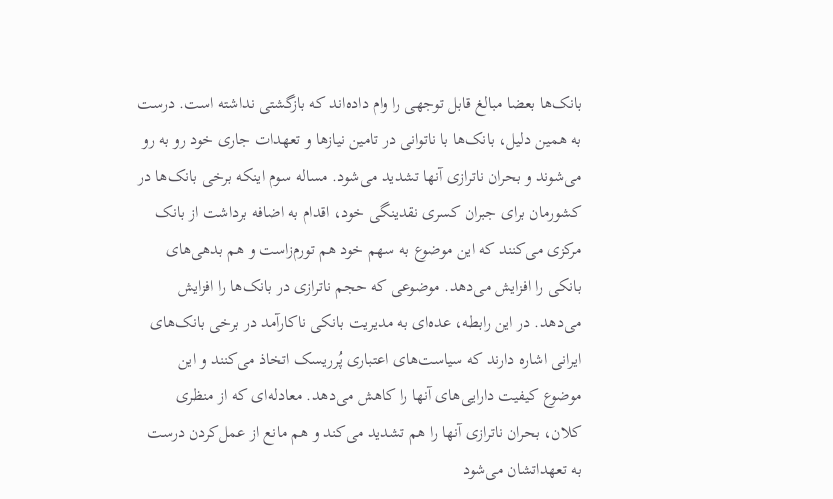بانک‌ها بعضا مبالغ قابل توجهی را وام داده‌اند که بازگشتی نداشته است. درست به همین دلیل، بانک‌ها با ناتوانی در تامین نیازها و تعهدات جاری خود رو به رو می‌شوند و بحران ناترازی آنها تشدید می‌شود. مساله سوم اینکه برخی بانک‌ها در کشورمان برای جبران کسری نقدینگی خود، اقدام به اضافه برداشت از بانک مرکزی می‌کنند که این موضوع به سهم خود هم تورم‌زاست و هم بدهی‌های بانکی را افزایش می‌دهد. موضوعی که حجم ناترازی در بانک‌ها را افزایش می‌دهد. در این رابطه، عده‌ای به مدیریت بانکی ناکارآمد در برخی بانک‌های ایرانی اشاره دارند که سیاست‌های اعتباری پُرریسک اتخاذ می‌کنند و این موضوع کیفیت دارایی‌های آنها را کاهش می‌دهد. معادله‌ای که از منظری کلان، بحران ناترازی آنها را هم تشدید می‌کند و هم مانع از عمل‌کردن درست به تعهداتشان می‌شود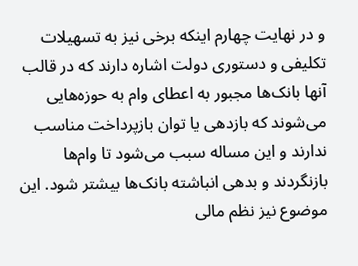و در نهایت چهارم اینکه برخی نیز به تسهیلات تکلیفی و دستوری دولت اشاره دارند که در قالب آنها بانک‌ها مجبور به اعطای وام به حوزه‌هایی می‌شوند که بازدهی یا توان بازپرداخت مناسب ندارند و این مساله سبب می‌شود تا وام‌ها بازنگردند و بدهی انباشته بانک‌ها بیشتر شود. این موضوع نیز نظم مالی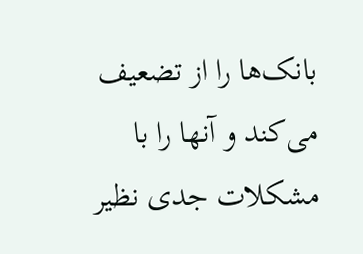بانک‌ها را از تضعیف می‌کند و آنها را با مشکلات جدی نظیر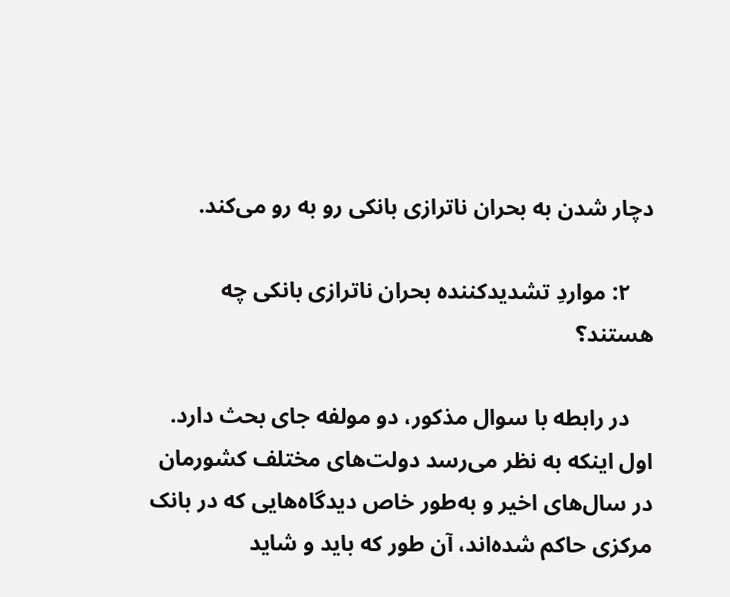دچار شدن به بحران ناترازی بانکی رو به رو می‌کند.

    ۲: مواردِ تشدید‌کننده بحران ناترازی بانکی چه هستند؟

    در رابطه با سوال مذکور، دو مولفه جای بحث دارد. اول اینکه به نظر می‌رسد دولت‌های مختلف کشورمان در سال‌های اخیر و به‌طور خاص دیدگاه‌هایی که در بانک مرکزی حاکم شده‌اند، آن طور که باید و شاید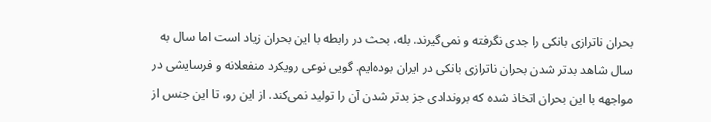بحران ناترازی بانکی را جدی نگرفته و نمی‌گیرند. بله، بحث در رابطه با این بحران زیاد است اما سال به سال شاهد بدتر شدن بحران ناترازی بانکی در ایران بوده‌ایم. گویی نوعی رویکرد منفعلانه و فرسایشی در مواجهه با این بحران اتخاذ شده که بروندادی جز بدتر شدن آن را تولید نمی‌کند. از این رو، تا این جنس از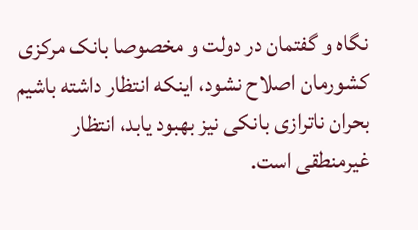نگاه و گفتمان در دولت و مخصوصا بانک مرکزی کشورمان اصلاح نشود، اینکه انتظار داشته باشیم بحران ناترازی بانکی نیز بهبود یابد، انتظار غیرمنطقی است.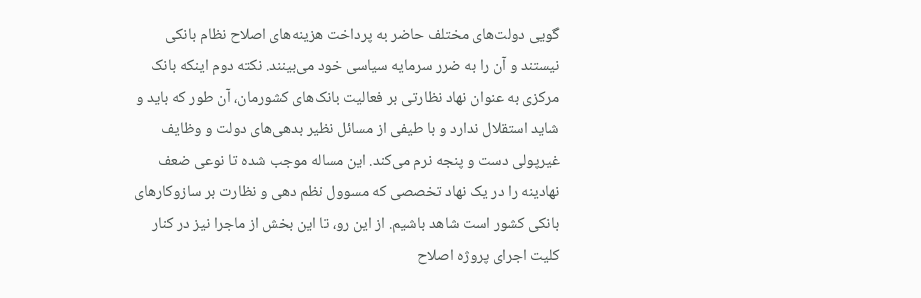گویی دولت‌های مختلف حاضر به پرداخت هزینه‌های اصلاح نظام بانکی نیستند و آن را به ضرر سرمایه سیاسی خود می‌بینند. نکته دوم اینکه بانک مرکزی به عنوان نهاد نظارتی بر فعالیت بانک‌های کشورمان، آن طور که باید و شاید استقلال ندارد و با طیفی از مسائل نظیر بدهی‌های دولت و وظایف غیرپولی دست و پنجه نرم می‌کند. این مساله موجب شده تا نوعی ضعف نهادینه را در یک نهاد تخصصی که مسوول نظم دهی و نظارت بر سازوکارهای بانکی کشور است شاهد باشیم. از این رو، تا این بخش از ماجرا نیز در کنار کلیت اجرای پروژه اصلاح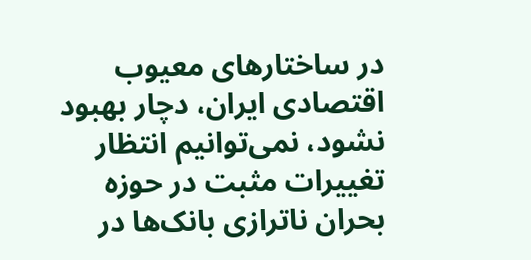در ساختارهای معیوب اقتصادی ایران، دچار بهبود نشود، نمی‌توانیم انتظار تغییرات مثبت در حوزه بحران ناترازی بانک‌ها در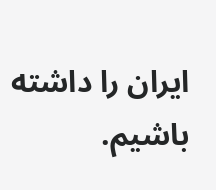ایران را داشته باشیم.